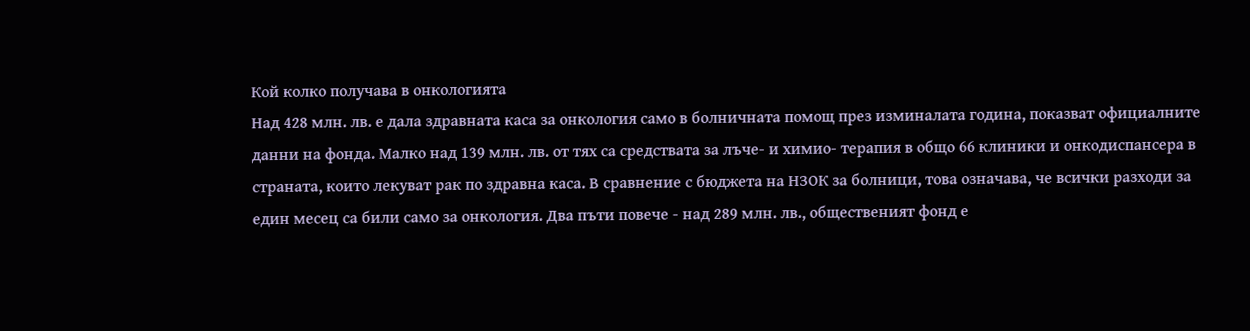Кой колко получава в онкологията
Над 428 млн. лв. е дала здравната каса за онкология само в болничната помощ през изминалата година, показват официалните данни на фонда. Малко над 139 млн. лв. от тях са средствата за лъче- и химио- терапия в общо 66 клиники и онкодиспансера в страната, които лекуват рак по здравна каса. В сравнение с бюджета на НЗОК за болници, това означава, че всички разходи за един месец са били само за онкология. Два пъти повече - над 289 млн. лв., общественият фонд е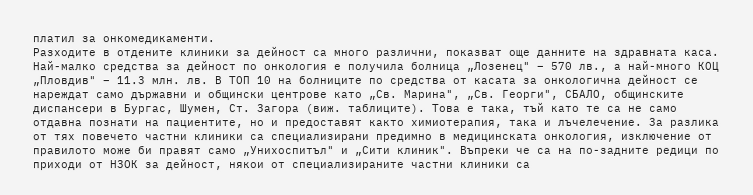платил за онкомедикаменти.
Разходите в отдените клиники за дейност са много различни, показват още данните на здравната каса. Най-малко средства за дейност по онкология е получила болница „Лозенец" – 570 лв., а най-много КОЦ „Пловдив" – 11.3 млн. лв. В ТОП 10 на болниците по средства от касата за онкологична дейност се нареждат само държавни и общински центрове като „Св. Марина", „Св. Георги", СБАЛО, общинските диспансери в Бургас, Шумен, Ст. Загора (виж. таблиците). Това е така, тъй като те са не само отдавна познати на пациентите, но и предоставят както химиотерапия, така и лъчелечение. За разлика от тях повечето частни клиники са специализирани предимно в медицинската онкология, изключение от правилото може би правят само „Унихоспитъл" и „Сити клиник". Въпреки че са на по-задните редици по приходи от НЗОК за дейност, някои от специализираните частни клиники са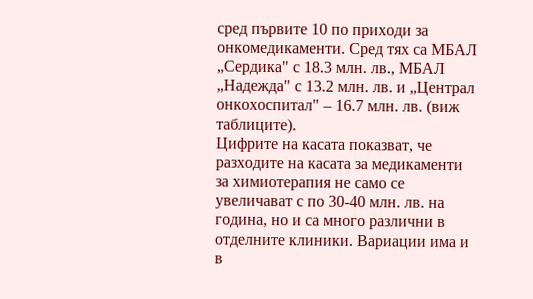сред първите 10 по приходи за онкомедикаменти. Сред тях са МБАЛ „Сердика" с 18.3 млн. лв., МБАЛ „Надежда" с 13.2 млн. лв. и „Централ онкохоспитал" – 16.7 млн. лв. (виж таблиците).
Цифрите на касата показват, че разходите на касата за медикаменти за химиотерапия не само се увеличават с по 30-40 млн. лв. на година, но и са много различни в отделните клиники. Вариации има и в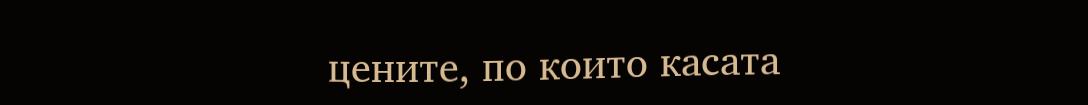цените, по които касата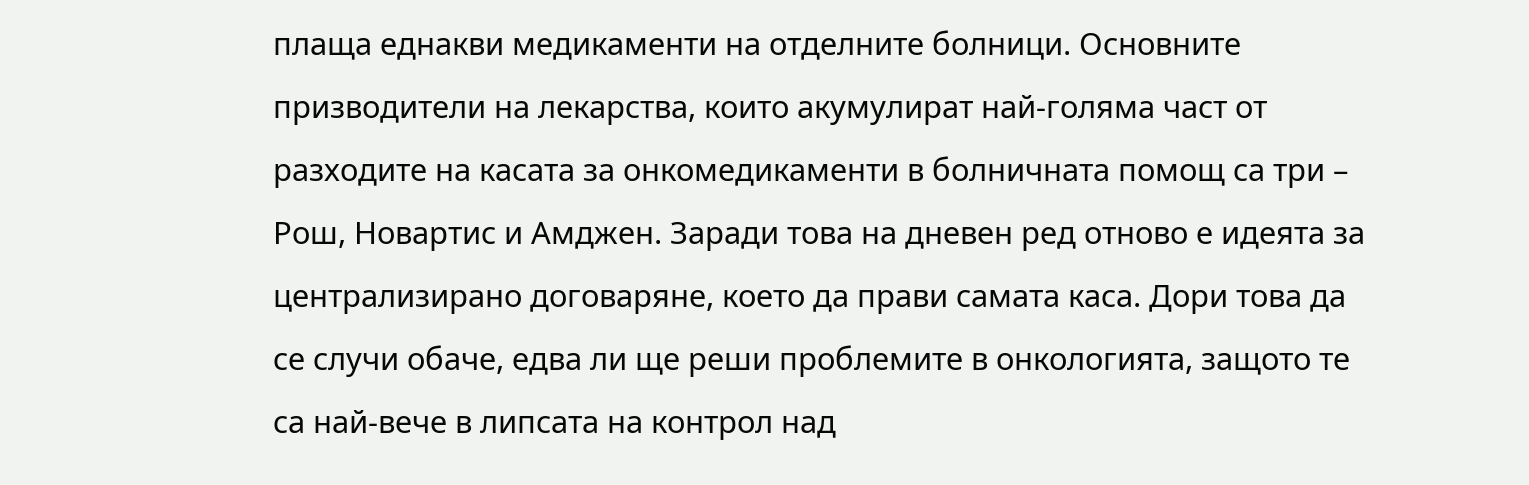плаща еднакви медикаменти на отделните болници. Основните призводители на лекарства, които акумулират най-голяма част от разходите на касата за онкомедикаменти в болничната помощ са три – Рош, Новартис и Амджен. Заради това на дневен ред отново е идеята за централизирано договаряне, което да прави самата каса. Дори това да се случи обаче, едва ли ще реши проблемите в онкологията, защото те са най-вече в липсата на контрол над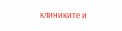клиниките и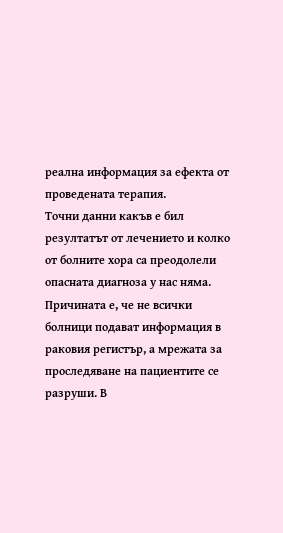реална информация за ефекта от проведената терапия.
Точни данни какъв е бил резултатът от лечението и колко от болните хора са преодолели опасната диагноза у нас няма. Причината е, че не всички болници подават информация в раковия регистър, а мрежата за проследяване на пациентите се разруши. В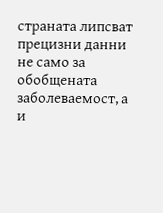страната липсват прецизни данни не само за обобщената заболеваемост, а и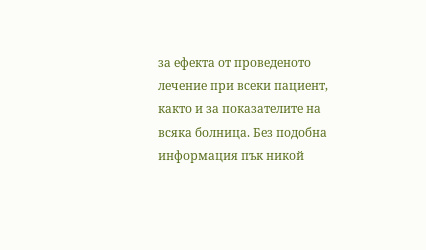за ефекта от проведеното лечение при всеки пациент, както и за показателите на всяка болница. Без подобна информация пък никой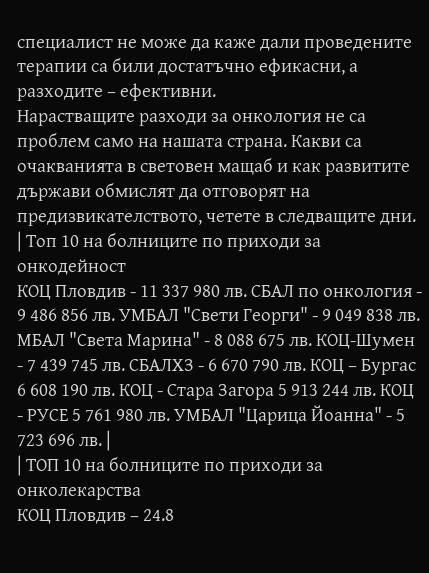специалист не може да каже дали проведените терапии са били достатъчно ефикасни, а разходите – ефективни.
Нарастващите разходи за онкология не са проблем само на нашата страна. Какви са очакванията в световен мащаб и как развитите държави обмислят да отговорят на предизвикателството, четете в следващите дни.
| Топ 10 на болниците по приходи за онкодейност
КОЦ Пловдив - 11 337 980 лв. СБАЛ по онкология - 9 486 856 лв. УМБАЛ "Свети Георги" - 9 049 838 лв. МБАЛ "Света Марина" - 8 088 675 лв. КОЦ-Шумен - 7 439 745 лв. СБАЛХЗ - 6 670 790 лв. КОЦ – Бургас 6 608 190 лв. КОЦ - Стара Загора 5 913 244 лв. КОЦ - РУСЕ 5 761 980 лв. УМБАЛ "Царица Йоанна" - 5 723 696 лв. |
| ТОП 10 на болниците по приходи за онколекарства
КОЦ Пловдив – 24.8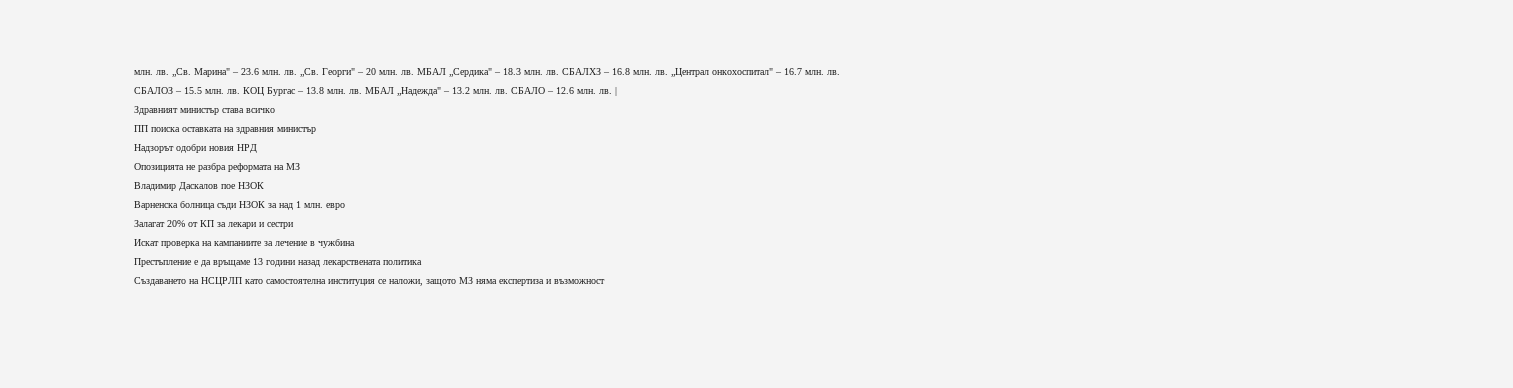млн. лв. „Св. Марина" – 23.6 млн. лв. „Св. Георги" – 20 млн. лв. МБАЛ „Сердика" – 18.3 млн. лв. СБАЛХЗ – 16.8 млн. лв. „Централ онкохоспитал" – 16.7 млн. лв. СБАЛОЗ – 15.5 млн. лв. КОЦ Бургас – 13.8 млн. лв. МБАЛ „Надежда" – 13.2 млн. лв. СБАЛО – 12.6 млн. лв. |
Здравният министър става всичко
ПП поиска оставката на здравния министър
Надзорът одобри новия НРД
Опозицията не разбра реформата на МЗ
Владимир Даскалов пое НЗОК
Варненска болница съди НЗОК за над 1 млн. евро
Залагат 20% от КП за лекари и сестри
Искат проверка на кампаниите за лечение в чужбина
Престъпление е да връщаме 13 години назад лекарствената политика
Създаването на НСЦРЛП като самостоятелна институция се наложи, защото МЗ няма експертиза и възможност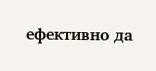ефективно да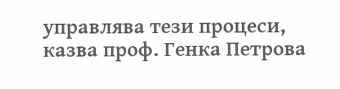управлява тези процеси, казва проф. Генка Петрова